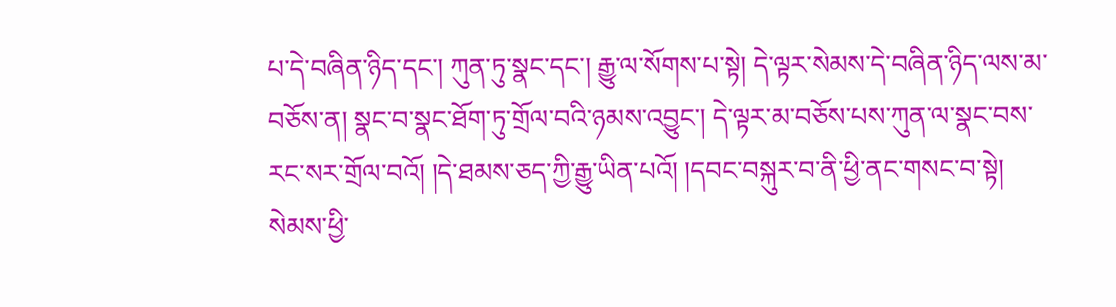པ་དེ་བཞིན་ཉིད་དང་། ཀུན་ཏུ་སྣང་དང་། རྒྱུ་ལ་སོགས་པ་སྟེ། དེ་ལྟར་སེམས་དེ་བཞིན་ཉིད་ལས་མ་བཅོས་ན། སྣང་བ་སྣང་ཐོག་ཏུ་གྲོལ་བའི་ཉམས་འབྱུང་། དེ་ལྟར་མ་བཅོས་པས་ཀུན་ལ་སྣང་བས་རང་སར་གྲོལ་བའོ། །དེ་ཐམས་ཅད་ཀྱི་རྒྱུ་ཡིན་པའོ། །དབང་བསྐུར་བ་ནི་ཕྱི་ནང་གསང་བ་སྟེ། སེམས་ཕྱི་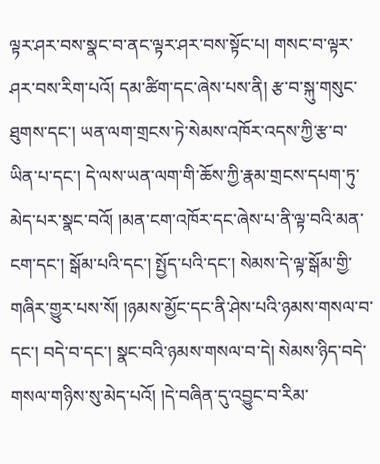ལྟར་ཤར་བས་སྣང་བ་ནང་ལྟར་ཤར་བས་སྟོང་པ། གསང་བ་ལྟར་ཤར་བས་རིག་པའོ། དམ་ཚིག་དང་ཞེས་པས་ནི། རྩ་བ་སྐུ་གསུང་ཐུགས་དང་། ཡན་ལག་གྲངས་ཏེ་སེམས་འཁོར་འདས་ཀྱི་རྩ་བ་ཡིན་པ་དང་། དེ་ལས་ཡན་ལག་གི་ཆོས་ཀྱི་རྣམ་གྲངས་དཔག་ཏུ་མེད་པར་སྣང་བའོ། །མན་ངག་འཁོར་དང་ཞེས་པ་ནི་ལྟ་བའི་མན་ངག་དང་། སྒོམ་པའི་དང་། སྤྱོད་པའི་དང་། སེམས་དེ་ལྟ་སྒོམ་གྱི་གཞིར་གྱུར་པས་སོ། །ཉམས་མྱོང་དང་ནི་ཤེས་པའི་ཉམས་གསལ་བ་དང་། བདེ་བ་དང་། སྣང་བའི་ཉམས་གསལ་བ་དེ། སེམས་ཉིད་བདེ་གསལ་གཉིས་སུ་མེད་པའོ། །དེ་བཞིན་དུ་འབྱུང་བ་རིམ་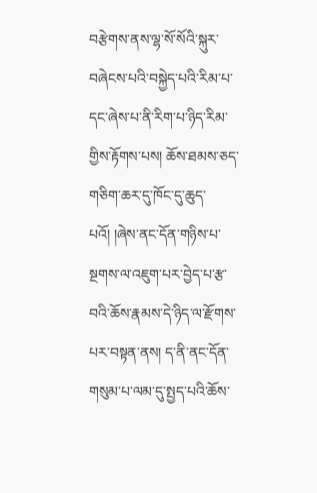བརྩེགས་ནས་ལྷ་སོ་སོའི་སྐུར་བཞེངས་པའི་བསྐྱེད་པའི་རིམ་པ་དང་ཞེས་པ་ནི་རིག་པ་ཉིད་རིམ་གྱིས་རྟོགས་པས། ཆོས་ཐམས་ཅད་གཅིག་ཆར་དུ་ཁོང་དུ་ཆུད་པའོ། །ཞེས་ནང་དོན་གཉིས་པ་སྔགས་ལ་འཇུག་པར་བྱེད་པ་རྩ་བའི་ཆོས་རྣམས་དེ་ཉིད་ལ་རྫོགས་པར་བསྟན་ནས། ད་ནི་ནང་དོན་གསུམ་པ་ལམ་དུ་སྤྱད་པའི་ཆོས་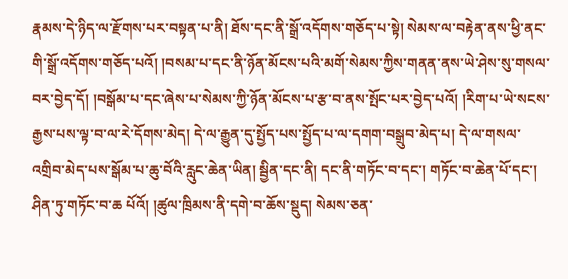རྣམས་དེ་ཉིད་ལ་རྫོགས་པར་བསྟན་པ་ནི། ཐོས་དང་ནི་སྒྲོ་འདོགས་གཅོད་པ་སྟེ། སེམས་ལ་བརྟེན་ནས་ཕྱི་ནང་གི་སྒྲོ་འདོགས་གཅོད་པའོ། །བསམ་པ་དང་ནི་ཉོན་མོངས་པའི་མགོ་སེམས་ཀྱིས་གནན་ནས་ཡེ་ཤེས་སུ་གསལ་བར་བྱེད་དོ། །བསྒོམ་པ་དང་ཞེས་པ་སེམས་ཀྱི་ཉོན་མོངས་པ་རྩ་བ་ནས་སྤོང་པར་བྱེད་པའོ། །རིག་པ་ཡེ་སངས་རྒྱས་པས་ལྟ་བ་ལ་རེ་དོགས་མེད། དེ་ལ་རྒྱུན་དུ་སྤྱོད་པས་སྤྱོད་པ་ལ་དགག་བསྒྲུབ་མེད་པ། དེ་ལ་གསལ་འགྲིབ་མེད་པས་སྒོམ་པ་ཆུ་བོའི་རླུང་ཆེན་ཡིན། སྦྱིན་དང་ནི། དང་ནི་གཏོང་བ་དང་། གཏོང་བ་ཆེན་པོ་དང་། ཤིན་ཏུ་གཏོང་བ་ཆ པོའོ། །ཚུལ་ཁྲིམས་ནི་དགེ་བ་ཆོས་སྡུད། སེམས་ཅན་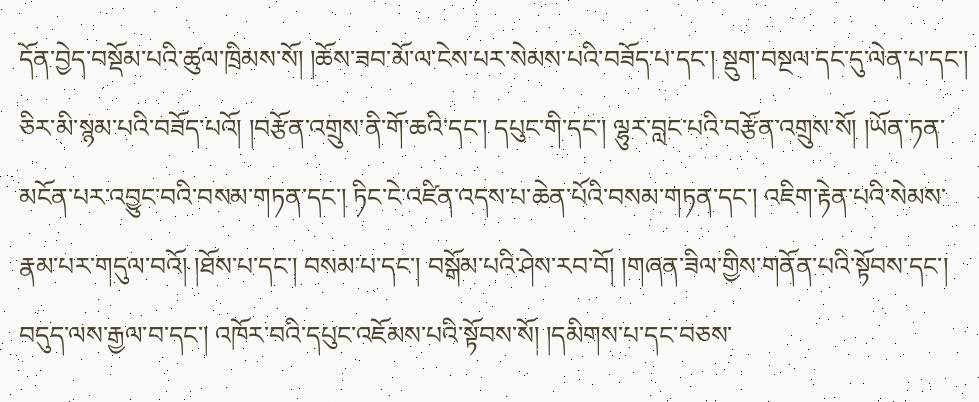དོན་བྱེད་བསྡོམ་པའི་ཚུལ་ཁྲིམས་སོ། །ཆོས་ཟབ་མོ་ལ་ངེས་པར་སེམས་པའི་བཟོད་པ་དང་། སྡུག་བསྔལ་དང་དུ་ལེན་པ་དང་། ཅིར་མི་སྙམ་པའི་བཟོད་པའོ། །བརྩོན་འགྲུས་ནི་གོ་ཆའི་དང་། དཔུང་གི་དང་། ལྷུར་བླང་པའི་བརྩོན་འགྲུས་སོ། །ཡོན་ཏན་མངོན་པར་འབྱུང་བའི་བསམ་གཏན་དང་། ཏིང་ངེ་འཛིན་འདས་པ་ཆེན་པོའི་བསམ་གཏན་དང་། འཇིག་རྟེན་པའི་སེམས་རྣམ་པར་གདུལ་བའོ། །ཐོས་པ་དང་། བསམ་པ་དང་། བསྒོམ་པའི་ཤེས་རབ་བོ། །གཞན་ཟིལ་གྱིས་གནོན་པའི་སྟོབས་དང་། བདུད་ལས་རྒྱལ་བ་དང་། འཁོར་བའི་དཔུང་འཇོམས་པའི་སྟོབས་སོ། །དམིགས་པ་དང་བཅས་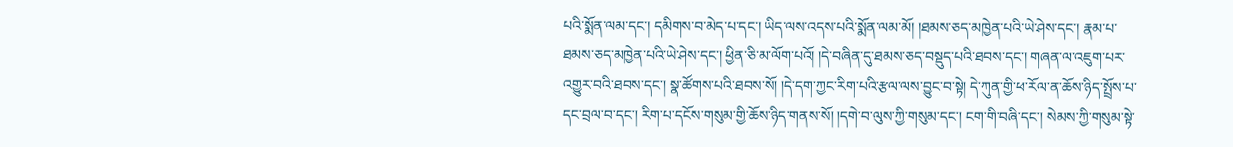པའི་སྨོན་ལམ་དང་། དམིགས་བ་མེད་པ་དང་། ཡིད་ལས་འདས་པའི་སྨོན་ལམ་མོ། །ཐམས་ཅད་མཁྱེན་པའི་ཡེ་ཤེས་དང་། རྣམ་པ་ཐམས་ཅད་མཁྱེན་པའི་ཡེ་ཤེས་དང་། ཕྱིན་ཅི་མ་ལོག་པའོ། །དེ་བཞིན་དུ་ཐམས་ཅད་བསྡུད་པའི་ཐབས་དང་། གཞན་ལ་འཇུག་པར་འགྱུར་བའི་ཐབས་དང་། སྣ་ཚོགས་པའི་ཐབས་སོ། །དེ་དག་ཀྱང་རིག་པའི་རྩལ་ལས་བྱུང་བ་སྟེ། དེ་ཀུན་གྱི་ཕ་རོལ་ན་ཆོས་ཉིད་སྤྲོས་པ་དང་བྲལ་བ་དང་། རིག་པ་དངོས་གསུམ་གྱི་ཆོས་ཉིད་གནས་སོ། །དགེ་བ་ལུས་ཀྱི་གསུམ་དང་། ངག་གི་བཞི་དང་། སེམས་ཀྱི་གསུམ་སྟེ་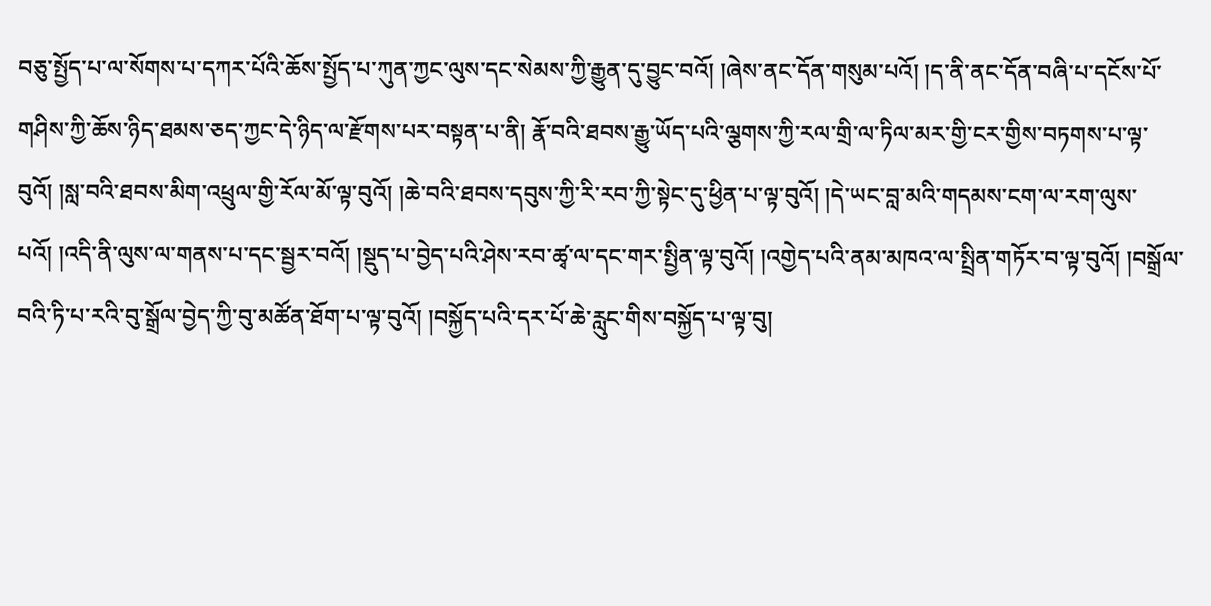བཅུ་སྤྱོད་པ་ལ་སོགས་པ་དཀར་པོའི་ཆོས་སྤྱོད་པ་ཀུན་ཀྱང་ལུས་དང་སེམས་ཀྱི་རྒྱུན་དུ་བྱུང་བའོ། །ཞེས་ནང་དོན་གསུམ་པའོ། །ད་ནི་ནང་དོན་བཞི་པ་དངོས་པོ་གཤིས་ཀྱི་ཆོས་ཉིད་ཐམས་ཅད་ཀྱང་དེ་ཉིད་ལ་རྫོགས་པར་བསྟན་པ་ནི། རྣོ་བའི་ཐབས་རྒྱུ་ཡོད་པའི་ལྕགས་ཀྱི་རལ་གྲི་ལ་ཏིལ་མར་གྱི་ངར་གྱིས་བཏགས་པ་ལྟ་བུའོ། །སླ་བའི་ཐབས་མིག་འཕྲུལ་གྱི་རོལ་མོ་ལྟ་བུའོ། །ཆེ་བའི་ཐབས་དབུས་ཀྱི་རི་རབ་ཀྱི་སྟེང་དུ་ཕྱིན་པ་ལྟ་བུའོ། །དེ་ཡང་བླ་མའི་གདམས་ངག་ལ་རག་ལུས་པའོ། །འདི་ནི་ལུས་ལ་གནས་པ་དང་སྦྱར་བའོ། །སྡུད་པ་བྱེད་པའི་ཤེས་རབ་ཚྭ་ལ་དང་གར་སྤྱིན་ལྟ་བུའོ། །འགྱེད་པའི་ནམ་མཁའ་ལ་སྤྲིན་གཏོར་བ་ལྟ་བུའོ། །བསྒྲོལ་བའི་ཏི་པ་རའི་བུ་སྒྲོལ་བྱེད་ཀྱི་བུ་མཚོན་ཐོག་པ་ལྟ་བུའོ། །བསྐྱོད་པའི་དར་པོ་ཆེ་རླུང་གིས་བསྐྱོད་པ་ལྟ་བུ།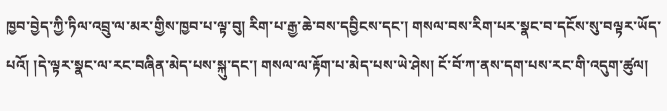ཁྱབ་བྱེད་ཀྱི་ཏིལ་འབྲུ་ལ་མར་གྱིས་ཁྱབ་པ་ལྟ་བུ། རིག་པ་རྒྱ་ཆེ་བས་དབྱིངས་དང་། གསལ་བས་རིག་པར་སྣང་བ་དངོས་སུ་བལྟར་ཡོད་པའོ། །དེ་ལྟར་སྣང་ལ་རང་བཞིན་མེད་པས་སྐུ་དང་། གསལ་ལ་རྟོག་པ་མེད་པས་ཡེ་ཤེས། ངོ་བོ་ཀ་ནས་དག་པས་རང་གི་འདུག་ཚུལ།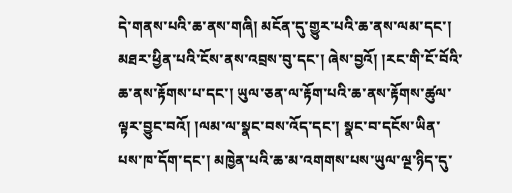དེ་གནས་པའི་ཆ་ནས་གཞི། མངོན་དུ་གྱུར་པའི་ཆ་ནས་ལམ་དང་། མཐར་ཕྱིན་པའི་ངོས་ནས་འབྲས་བུ་དང་། ཞེས་བྱའོ། །རང་གི་ངོ་བོའི་ཆ་ནས་རྟོགས་པ་དང་། ཡུལ་ཅན་ལ་རྟོག་པའི་ཆ་ནས་རྟོགས་ཚུལ་ལྟར་བྱུང་བའོ། །ལམ་ལ་སྣང་བས་འོད་དང་། སྣང་བ་དངོས་ཡིན་པས་ཁ་དོག་དང་། མཁྱེན་པའི་ཆ་མ་འགགས་པས་ཡུལ་ལྔ་ཉིད་དུ་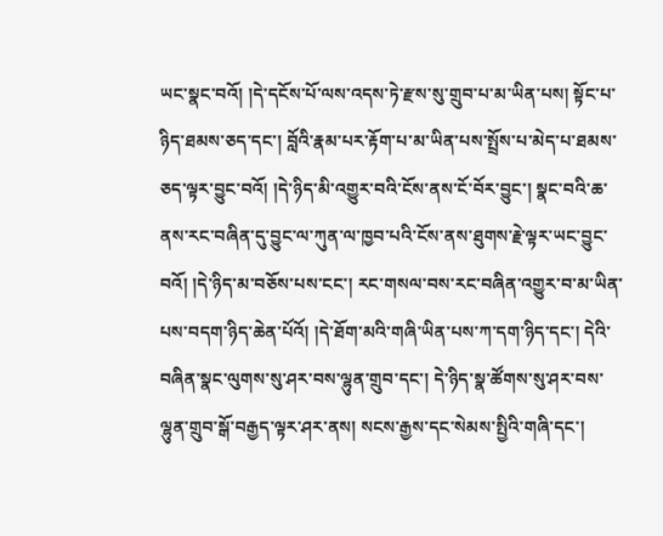ཡང་སྣང་བའོ། །དེ་དངོས་པོ་ལས་འདས་ཏེ་རྫས་སུ་གྲུབ་པ་མ་ཡིན་པས། སྟོང་པ་ཉིད་ཐམས་ཅད་དང་། བློའི་རྣམ་པར་རྟོག་པ་མ་ཡིན་པས་སྤྲོས་པ་མེད་པ་ཐམས་ཅད་ལྟར་བྱུང་བའོ། །དེ་ཉིད་མི་འགྱུར་བའི་ངོས་ནས་ངོ་བོར་བྱུང་། སྣང་བའི་ཆ་ནས་རང་བཞིན་དུ་བྱུང་ལ་ཀུན་ལ་ཁྱབ་པའི་ངོས་ནས་ཐུགས་རྗེ་ལྟར་ཡང་བྱུང་བའོ། །དེ་ཉིད་མ་བཅོས་པས་ངང་། རང་གསལ་བས་རང་བཞིན་འགྱུར་བ་མ་ཡིན་པས་བདག་ཉིད་ཆེན་པོའོ། །དེ་ཐོག་མའི་གཞི་ཡིན་པས་ཀ་དག་ཉིད་དང་། དེའི་བཞིན་སྣང་ལུགས་སུ་ཤར་བས་ལྷུན་གྲུབ་དང་། དེ་ཉིད་སྣ་ཚོགས་སུ་ཤར་བས་ལྷུན་གྲུབ་སྒོ་བརྒྱད་ལྟར་ཤར་ནས། སངས་རྒྱས་དང་སེམས་སྤྱིའི་གཞི་དང་།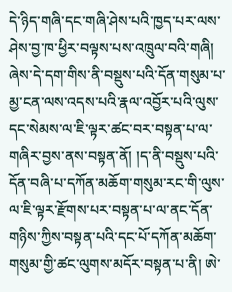དེ་ཉིད་གཞི་དང་གཞི་ཤེས་པའི་ཁྱད་པར་ལས་ཤེས་བྱ་ཁ་ཕྱིར་བལྟས་པས་འཁྲུལ་བའི་གཞི། ཞེས་དེ་དག་གིས་ནི་བསྡུས་པའི་དོན་གསུམ་པ་མྱ་ངན་ལས་འདས་པའི་རྣལ་འབྱོར་པའི་ལུས་དང་སེམས་ལ་ཇི་ལྟར་ཚང་བར་བསྟན་པ་ལ་གཞིར་བྱས་ནས་བསྟན་ནོ། །ད་ནི་བསྡུས་པའི་དོན་བཞི་པ་དཀོན་མཆོག་གསུམ་རང་གི་ལུས་ལ་ཇི་ལྟར་རྫོགས་པར་བསྟན་པ་ལ་ནང་དོན་གཉིས་ཀྱིས་བསྟན་པའི་དང་པོ་དཀོན་མཆོག་གསུམ་གྱི་ཚང་ལུགས་མདོར་བསྟན་པ་ནི། ཨེ་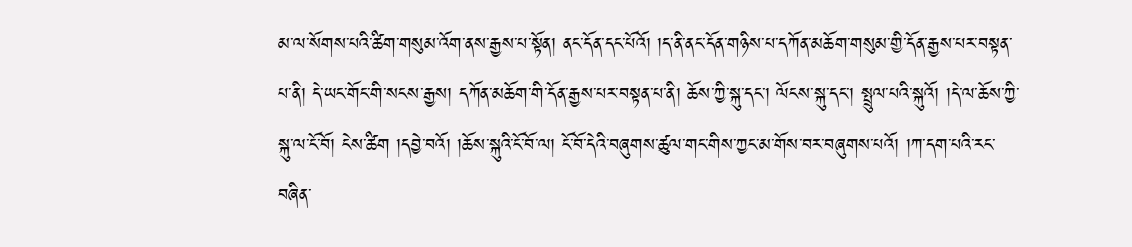མ་ལ་སོགས་པའི་ཚིག་གསུམ་འོག་ནས་རྒྱས་པ་སྟོན། ནང་དོན་དང་པོའོ། །ད་ནི་ནང་དོན་གཉིས་པ་དཀོན་མཆོག་གསུམ་གྱི་དོན་རྒྱས་པར་བསྟན་པ་ནི། དེ་ཡང་གོང་གི་སངས་རྒྱས། དཀོན་མཆོག་གི་དོན་རྒྱས་པར་བསྟན་པ་ནི། ཆོས་ཀྱི་སྐུ་དང་། ལོངས་སྐུ་དང་། སྤྲུལ་པའི་སྐུའོ། །དེ་ལ་ཆོས་ཀྱི་སྐུ་ལ་ངོ་བོ། ངེས་ཚིག །དབྱེ་བའོ། །ཆོས་སྐུའི་ངོ་བོ་ལ། ངོ་བོ་དེའི་བཞུགས་ཚུལ་གང་གིས་ཀྱང་མ་གོས་བར་བཞུགས་པའོ། །ཀ་དག་པའི་རང་བཞིན་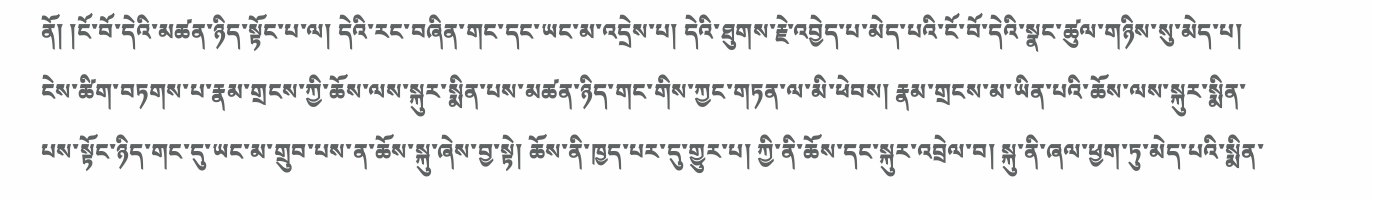ནོ། །ངོ་བོ་དེའི་མཚན་ཉིད་སྟོང་པ་ལ། དེའི་རང་བཞིན་གང་དང་ཡང་མ་འདྲེས་པ། དེའི་ཐུགས་རྗེ་འབྱེད་པ་མེད་པའི་ངོ་བོ་དེའི་སྣང་ཚུལ་གཉིས་སུ་མེད་པ། ངེས་ཚིག་བཏགས་པ་རྣམ་གྲངས་ཀྱི་ཆོས་ལས་སྐུར་སྨིན་པས་མཚན་ཉིད་གང་གིས་ཀྱང་གཏན་ལ་མི་ཕེབས། རྣམ་གྲངས་མ་ཡིན་པའི་ཆོས་ལས་སྐུར་སྨིན་པས་སྟོང་ཉིད་གང་དུ་ཡང་མ་གྲུབ་པས་ན་ཆོས་སྐུ་ཞེས་བྱ་སྟེ། ཆོས་ནི་ཁྱད་པར་དུ་གྱུར་པ། ཀྱི་ནི་ཆོས་དང་སྐུར་འབྲེལ་བ། སྐུ་ནི་ཞལ་ཕྱག་ཏུ་མེད་པའི་སྨིན་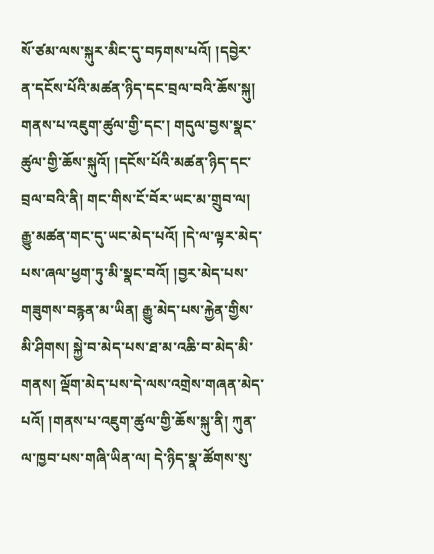སོ་ཙམ་ལས་སྐུར་མིང་དུ་བཏགས་པའོ། །དབྱེར་ན་དངོས་པོའི་མཚན་ཉིད་དང་བྲལ་བའི་ཆོས་སྐུ། གནས་པ་འཇུག་ཚུལ་གྱི་དང་། གདུལ་བྱས་སྣང་ཚུལ་གྱི་ཆོས་སྐུའོ། །དངོས་པོའི་མཚན་ཉིད་དང་བྲལ་བའི་ནི། གང་གིས་ངོ་བོར་ཡང་མ་གྲུབ་ལ། རྒྱུ་མཚན་གང་དུ་ཡང་མེད་པའོ། །དེ་ལ་ལྟར་མེད་པས་ཞལ་ཕྱག་ཏུ་མི་སྣང་བའོ། །བྱར་མེད་པས་གཟུགས་བརྙན་མ་ཡིན། རྒྱུ་མེད་པས་རྐྱེན་གྱིས་མི་ཤིགས། སྐྱེ་བ་མེད་པས་ཐ་མ་འཆི་བ་མེད་མི་གནས། ལྡོག་མེད་པས་དེ་ལས་འགྲེས་གཞན་མེད་པའོ། །གནས་པ་འཇུག་ཚུལ་གྱི་ཆོས་སྐུ་ནི། ཀུན་ལ་ཁྱབ་པས་གཞི་ཡིན་ལ། དེ་ཉིད་སྣ་ཚོགས་སུ་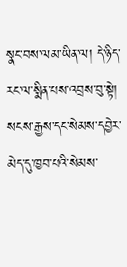སྣང་བས་ལམ་ཡིན་ལ། དེ་ཉིད་རང་ལ་སྨིན་པས་འབྲས་བུ་སྟེ། སངས་རྒྱས་དང་སེམས་དབྱེར་མེད་དུ་ཁྱབ་པའི་སེམས་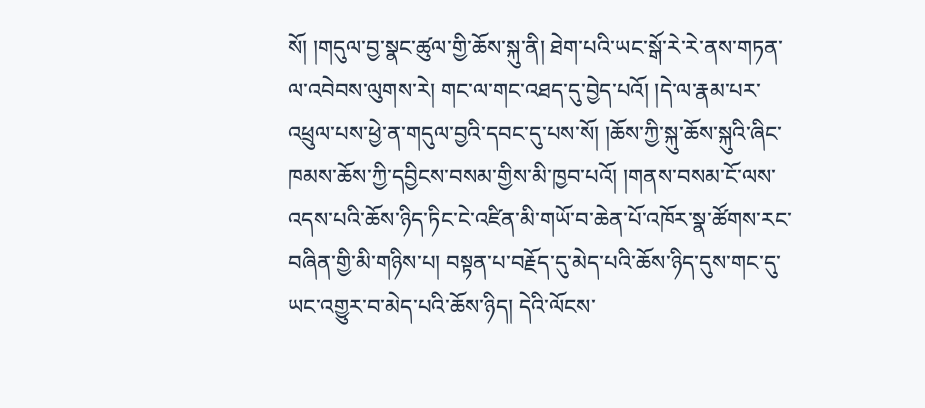སོ། །གདུལ་བྱ་སྣང་ཚུལ་གྱི་ཆོས་སྐུ་ནི། ཐེག་པའི་ཡང་སྒོ་རེ་རེ་ནས་གཏན་ལ་འབེབས་ལུགས་རེ། གང་ལ་གང་འཐད་དུ་བྱེད་པའོ། །དེ་ལ་རྣམ་པར་འཕྲུལ་པས་ཕྱེ་ན་གདུལ་བྱའི་དབང་དུ་པས་སོ། །ཆོས་ཀྱི་སྐུ་ཆོས་སྐུའི་ཞིང་ཁམས་ཆོས་ཀྱི་དབྱིངས་བསམ་གྱིས་མི་ཁྱབ་པའོ། །གནས་བསམ་ངོ་ལས་འདས་པའི་ཆོས་ཉིད་ཏིང་ངེ་འཛིན་མི་གཡོ་བ་ཆེན་པོ་འཁོར་སྣ་ཚོགས་རང་བཞིན་གྱི་མི་གཉིས་པ། བསྟན་པ་བརྗོད་དུ་མེད་པའི་ཆོས་ཉིད་དུས་གང་དུ་ཡང་འགྱུར་བ་མེད་པའི་ཆོས་ཉིད། དེའི་ལོངས་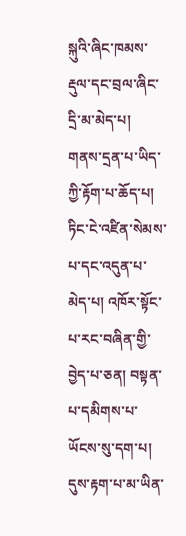སྐུའི་ཞིང་ཁམས་རྡུལ་དང་བྲལ་ཞིང་དྲི་མ་མེད་པ། གནས་དྲན་པ་ཡིད་ཀྱི་རྟོག་པ་ཆོད་པ། ཏིང་ངེ་འཛིན་སེམས་པ་དང་འདུན་པ་མེད་པ། འཁོར་སྟོང་པ་རང་བཞིན་གྱི་བྱེད་པ་ཅན། བསྟན་པ་དམིགས་པ་ཡོངས་སུ་དག་པ། དུས་རྟག་པ་མ་ཡིན་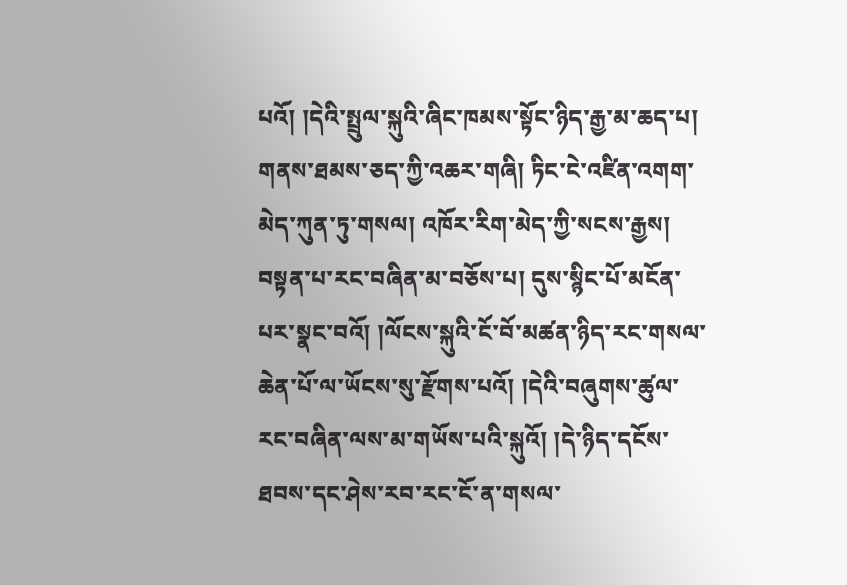པའོ། །དེའི་སྤྲུལ་སྐུའི་ཞིང་ཁམས་སྟོང་ཉིད་རྒྱ་མ་ཆད་པ། གནས་ཐམས་ཅད་ཀྱི་འཆར་གཞི། ཏིང་ངེ་འཛིན་འགག་མེད་ཀུན་ཏུ་གསལ། འཁོར་རིག་མེད་ཀྱི་སངས་རྒྱས། བསྟན་པ་རང་བཞིན་མ་བཅོས་པ། དུས་སྙིང་པོ་མངོན་པར་སྣང་བའོ། །ལོངས་སྐུའི་ངོ་བོ་མཚན་ཉིད་རང་གསལ་ཆེན་པོ་ལ་ཡོངས་སུ་རྫོགས་པའོ། །དེའི་བཞུགས་ཚུལ་རང་བཞིན་ལས་མ་གཡོས་པའི་སྐུའོ། །དེ་ཉིད་དངོས་ཐབས་དང་ཤེས་རབ་རང་ངོ་ན་གསལ་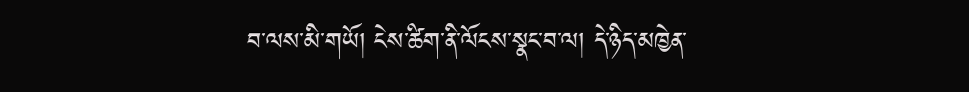བ་ལས་མི་གཡོ། ངེས་ཚིག་ནི་ལོངས་སྣང་བ་ལ། དེ་ཉིད་མཁྱེན་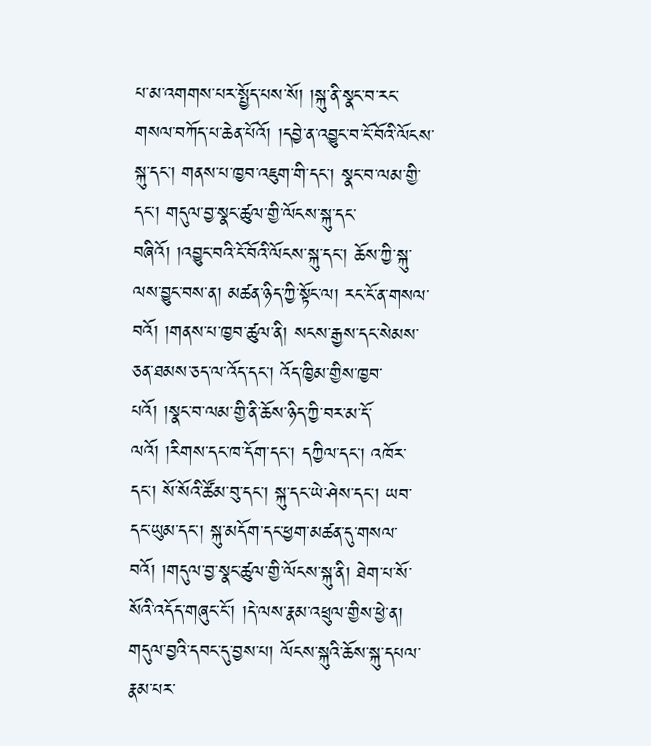པ་མ་འགགས་པར་སྤྱོད་པས་སོ། །སྐུ་ནི་སྣང་བ་རང་གསལ་བཀོད་པ་ཆེན་པོའོ། །དབྱེ་ན་འབྱུང་བ་ངོ་བོའི་ལོངས་སྐུ་དང་། གནས་པ་ཁྱབ་འཇུག་གི་དང་། སྣང་བ་ལམ་གྱི་དང་། གདུལ་བྱ་སྣང་ཚུལ་གྱི་ལོངས་སྐུ་དང་བཞིའོ། །འབྱུང་བའི་ངོ་བོའི་ལོངས་སྐུ་དང་། ཆོས་ཀྱི་སྐུ་ལས་བྱུང་བས་ན། མཚན་ཉིད་ཀྱི་སྟོང་ལ། རང་ངོ་ན་གསལ་བའོ། །གནས་པ་ཁྱབ་ཚུལ་ནི། སངས་རྒྱས་དང་སེམས་ཅན་ཐམས་ཅད་ལ་འོད་དང་། འོད་ཁྱིམ་གྱིས་ཁྱབ་པའོ། །སྣང་བ་ལམ་གྱི་ནི་ཆོས་ཉིད་ཀྱི་བར་མ་དོ་ལའོ། །རིགས་དང་ཁ་དོག་དང་། དཀྱིལ་དང་། འཁོར་དང་། སོ་སོའི་ཚོམ་བུ་དང་། སྐུ་དང་ཡེ་ཤེས་དང་། ཡབ་དང་ཡུམ་དང་། སྐུ་མདོག་དང་ཕྱག་མཚན་དུ་གསལ་བའོ། །གདུལ་བྱ་སྣང་ཚུལ་གྱི་ལོངས་སྐུ་ནི། ཐེག་པ་སོ་སོའི་འདོད་གཞུང་ངོ་། །དེ་ལས་རྣམ་འཕྲུལ་གྱིས་ཕྱེ་ན། གདུལ་བྱའི་དབང་དུ་བྱས་པ། ལོངས་སྐུའི་ཆོས་སྐུ་དཔལ་རྣམ་པར་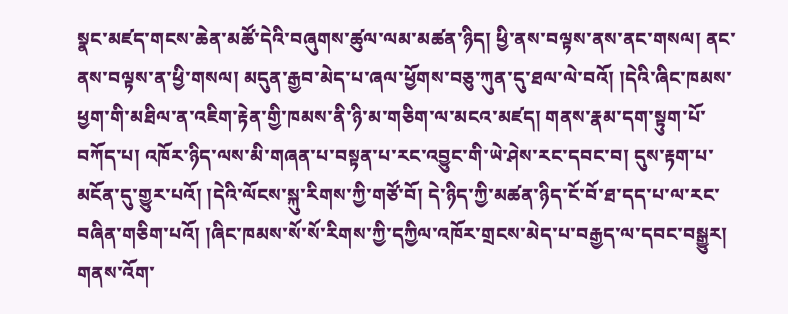སྣང་མཛད་གངས་ཆེན་མཚོ་དེའི་བཞུགས་ཚུལ་ལམ་མཚན་ཉིད། ཕྱི་ནས་བལྟས་ནས་ནང་གསལ། ནང་ནས་བལྟས་ན་ཕྱི་གསལ། མདུན་རྒྱབ་མེད་པ་ཞལ་ཕྱོགས་བཅུ་ཀུན་དུ་ཐལ་ལེ་བའོ། །དེའི་ཞིང་ཁམས་ཕྱག་གི་མཐིལ་ན་འཇིག་རྟེན་གྱི་ཁམས་ནི་ཉི་མ་གཅིག་ལ་མངའ་མཛད། གནས་རྣམ་དག་སྟུག་པོ་བཀོད་པ། འཁོར་ཉིད་ལས་མི་གཞན་པ་བསྟན་པ་རང་འབྱུང་གི་ཡེ་ཤེས་རང་དབང་བ། དུས་རྟག་པ་མངོན་དུ་གྱུར་པའོ། །དེའི་ལོངས་སྐུ་རིགས་ཀྱི་གཙོ་བོ། དེ་ཉིད་ཀྱི་མཚན་ཉིད་ངོ་བོ་ཐ་དད་པ་ལ་རང་བཞིན་གཅིག་པའོ། །ཞིང་ཁམས་སོ་སོ་རིགས་ཀྱི་དཀྱིལ་འཁོར་གྲངས་མེད་པ་བརྒྱད་ལ་དབང་བསྒྱུར། གནས་འོག་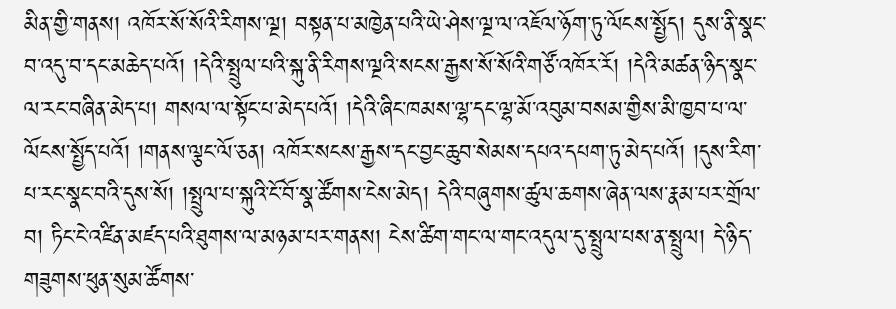མིན་གྱི་གནས། འཁོར་སོ་སོའི་རིགས་ལྔ། བསྟན་པ་མཁྱེན་པའི་ཡེ་ཤེས་ལྔ་ལ་འཇོལ་ཉོག་ཏུ་ལོངས་སྤྱོད། དུས་ནི་སྣང་བ་འདུ་བ་དང་མཆེད་པའོ། །དེའི་སྤྲུལ་པའི་སྐུ་ནི་རིགས་ལྔའི་སངས་རྒྱས་སོ་སོའི་གཙོ་འཁོར་རོ། །དེའི་མཚན་ཉིད་སྣང་ལ་རང་བཞིན་མེད་པ། གསལ་ལ་སྟོང་པ་མེད་པའོ། །དེའི་ཞིང་ཁམས་ལྷ་དང་ལྷ་མོ་འབུམ་བསམ་གྱིས་མི་ཁྱབ་པ་ལ་ལོངས་སྤྱོད་པའོ། །གནས་ལྕང་ལོ་ཅན། འཁོར་སངས་རྒྱས་དང་བྱང་ཆུབ་སེམས་དཔའ་དཔག་ཏུ་མེད་པའོ། །དུས་རིག་པ་རང་སྣང་བའི་དུས་སོ། །སྤྲུལ་པ་སྐུའི་ངོ་བོ་སྣ་ཚོགས་ངེས་མེད། དེའི་བཞུགས་ཚུལ་ཆགས་ཞེན་ལས་རྣམ་པར་གྲོལ་བ། ཏིང་ངེ་འཛིན་མཛད་པའི་ཐུགས་ལ་མཉམ་པར་གནས། ངེས་ཚིག་གང་ལ་གང་འདུལ་དུ་སྤྲུལ་པས་ན་སྤྲུལ། དེ་ཉིད་གཟུགས་ཕུན་སུམ་ཚོགས་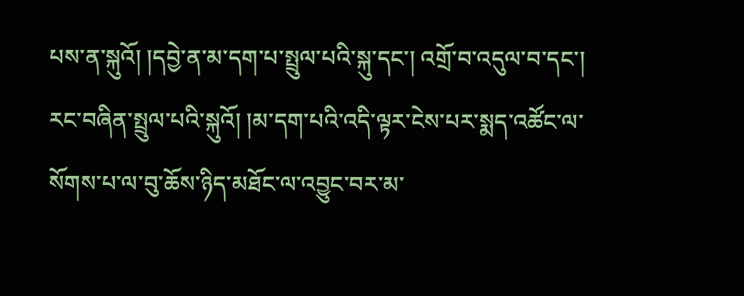པས་ན་སྐུའོ། །དབྱེ་ན་མ་དག་པ་སྤྲུལ་པའི་སྐུ་དང་། འགྲོ་བ་འདུལ་བ་དང་། རང་བཞིན་སྤྲུལ་པའི་སྐུའོ། །མ་དག་པའི་འདི་ལྟར་ངེས་པར་སྨད་འཚོང་ལ་སོགས་པ་ལ་བུ་ཆོས་ཉིད་མཐོང་ལ་འབྱུང་བར་མ་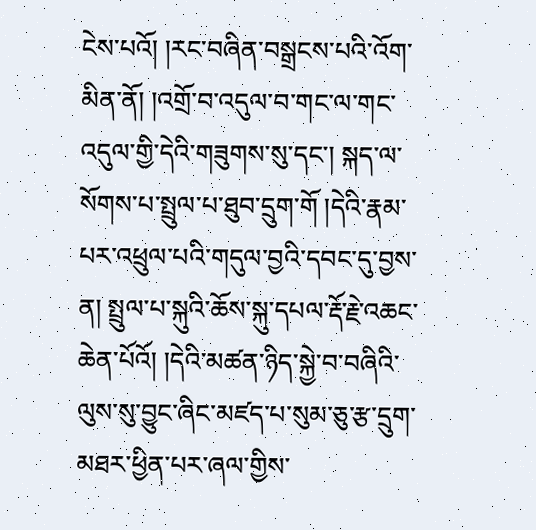ངེས་པའོ། །རང་བཞིན་བསྒྲངས་པའི་འོག་མིན་ནོ། །འགྲོ་བ་འདུལ་བ་གང་ལ་གང་འདུལ་གྱི་དེའི་གཟུགས་སུ་དང་། སྐད་ལ་སོགས་པ་སྤྲུལ་པ་ཐུབ་དྲུག་གོ །དེའི་རྣམ་པར་འཕྲུལ་པའི་གདུལ་བྱའི་དབང་དུ་བྱས་ན། སྤྲུལ་པ་སྐུའི་ཆོས་སྐུ་དཔལ་རྡོ་རྗེ་འཆང་ཆེན་པོའོ། །དེའི་མཚན་ཉིད་སྐྱེ་བ་བཞིའི་ལུས་སུ་བྱུང་ཞིང་མཛད་པ་སུམ་ཅུ་རྩ་དྲུག་མཐར་ཕྱིན་པར་ཞལ་གྱིས་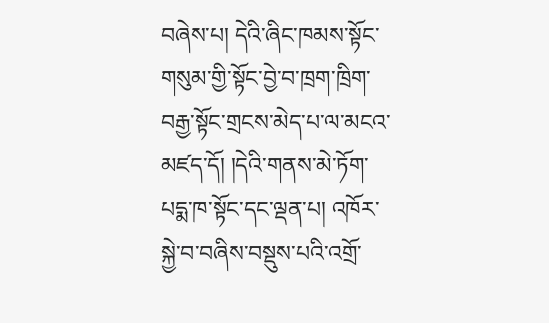བཞེས་པ། དེའི་ཞིང་ཁམས་སྟོང་གསུམ་གྱི་སྟོང་བྱེ་བ་ཁྲག་ཁྲིག་བརྒྱ་སྟོང་གྲངས་མེད་པ་ལ་མངའ་མཛད་དོ། །དེའི་གནས་མེ་ཏོག་པདྨ་ཁ་སྟོང་དང་ལྡན་པ། འཁོར་སྐྱེ་བ་བཞིས་བསྡུས་པའི་འགྲོ་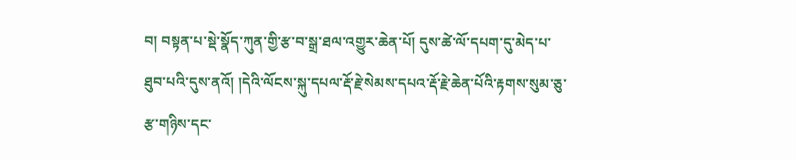བ། བསྟན་པ་སྡེ་སྣོད་ཀུན་གྱི་རྩ་བ་སྒྲ་ཐལ་འགྱུར་ཆེན་པོ། དུས་ཚེ་ལོ་དཔག་དུ་མེད་པ་ཐུབ་པའི་དུས་ནའོ། །དེའི་ལོངས་སྐུ་དཔལ་རྡོ་རྗེ་སེམས་དཔའ་རྡོ་རྗེ་ཆེན་པོའི་རྟགས་སུམ་ཅུ་རྩ་གཉིས་དང་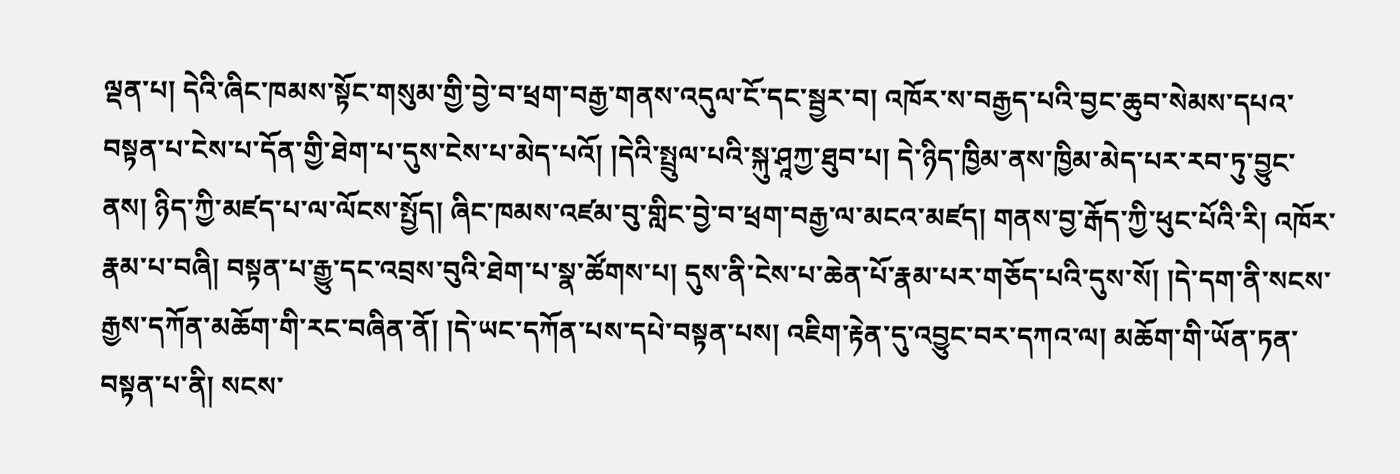ལྡན་པ། དེའི་ཞིང་ཁམས་སྟོང་གསུམ་གྱི་བྱེ་བ་ཕྲག་བརྒྱ་གནས་འདུལ་ངོ་དང་སྦྱར་བ། འཁོར་ས་བརྒྱད་པའི་བྱང་ཆུབ་སེམས་དཔའ་བསྟན་པ་ངེས་པ་དོན་གྱི་ཐེག་པ་དུས་ངེས་པ་མེད་པའོ། །དེའི་སྤྲུལ་པའི་སྐུ་ཤཱཀྱ་ཐུབ་པ། དེ་ཉིད་ཁྱིམ་ནས་ཁྱིམ་མེད་པར་རབ་ཏུ་བྱུང་ནས། ཉིད་ཀྱི་མཛད་པ་ལ་ལོངས་སྤྱོད། ཞིང་ཁམས་འཛམ་བུ་གླིང་བྱེ་བ་ཕྲག་བརྒྱ་ལ་མངའ་མཛད། གནས་བྱ་རྒོད་ཀྱི་ཕུང་པོའི་རི། འཁོར་རྣམ་པ་བཞི། བསྟན་པ་རྒྱུ་དང་འབྲས་བུའི་ཐེག་པ་སྣ་ཚོགས་པ། དུས་ནི་ངེས་པ་ཆེན་པོ་རྣམ་པར་གཅོད་པའི་དུས་སོ། །དེ་དག་ནི་སངས་རྒྱས་དཀོན་མཆོག་གི་རང་བཞིན་ནོ། །དེ་ཡང་དཀོན་པས་དཔེ་བསྟན་པས། འཇིག་རྟེན་དུ་འབྱུང་བར་དཀའ་ལ། མཆོག་གི་ཡོན་ཏན་བསྟན་པ་ནི། སངས་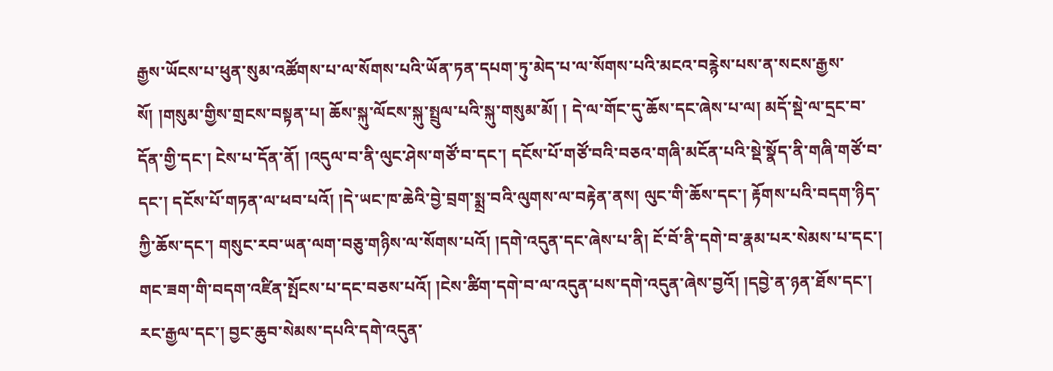རྒྱས་ཡོངས་པ་ཕུན་སུམ་འཚོགས་པ་ལ་སོགས་པའི་ཡོན་ཏན་དཔག་ཏུ་མེད་པ་ལ་སོགས་པའི་མངའ་བརྙེས་པས་ན་སངས་རྒྱས་སོ། །གསུམ་གྱིས་གྲངས་བསྟན་པ། ཆོས་སྐུ་ལོངས་སྐུ་སྤྲུལ་པའི་སྐུ་གསུམ་མོ། ། དེ་ལ་གོང་དུ་ཆོས་དང་ཞེས་པ་ལ། མདོ་སྡེ་ལ་དྲང་བ་དོན་གྱི་དང་། ངེས་པ་དོན་ནོ། །འདུལ་བ་ནི་ལུང་ཤེས་གཙོ་བ་དང་། དངོས་པོ་གཙོ་བའི་བཅའ་གཞི་མངོན་པའི་སྡེ་སྣོད་ནི་གཞི་གཙོ་བ་དང་། དངོས་པོ་གཏན་ལ་ཕབ་པའོ། །དེ་ཡང་ཁ་ཆེའི་བྱེ་བྲག་སྨྲ་བའི་ལུགས་ལ་བརྟེན་ནས། ལུང་གི་ཆོས་དང་། རྟོགས་པའི་བདག་ཉིད་ཀྱི་ཆོས་དང་། གསུང་རབ་ཡན་ལག་བཅུ་གཉིས་ལ་སོགས་པའོ། །དགེ་འདུན་དང་ཞེས་པ་ནི། ངོ་བོ་ནི་དགེ་བ་རྣམ་པར་སེམས་པ་དང་། གང་ཟག་གི་བདག་འཛིན་སྤོངས་པ་དང་བཅས་པའོ། །ངེས་ཚིག་དགེ་བ་ལ་འདུན་པས་དགེ་འདུན་ཞེས་བྱའོ། །དབྱེ་ན་ཉན་ཐོས་དང་། རང་རྒྱལ་དང་། བྱང་ཆུབ་སེམས་དཔའི་དགེ་འདུན་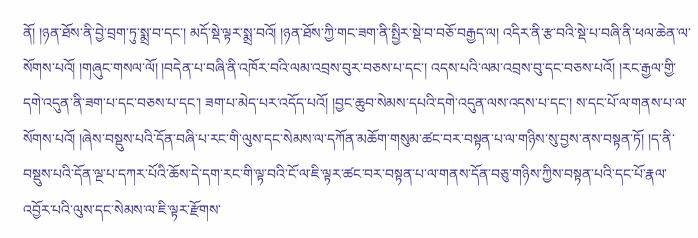ནོ། །ཉན་ཐོས་ནི་བྱེ་བྲག་ཏུ་སྨྲ་བ་དང་། མདོ་སྡེ་ལྟར་སྨྲ་བའོ། །ཉན་ཐོས་ཀྱི་གང་ཟག་ནི་སྤྱིར་སྡེ་བ་བཅོ་བརྒྱད་ལ། འདིར་ནི་རྩ་བའི་སྡེ་པ་བཞི་ནི་ཕལ་ཆེན་ལ་སོགས་པའོ། །གཞུང་གསལ་ལོ། །བདེན་པ་བཞི་ནི་འཁོར་བའི་ལམ་འབྲས་བུར་བཅས་པ་དང་། འདས་པའི་ལམ་འབྲས་བུ་དང་བཅས་པའོ། །རང་རྒྱལ་གྱི་དགེ་འདུན་ནི་ཟག་པ་དང་བཅས་པ་དང་། ཟག་པ་མེད་པར་འདོད་པའོ། །བྱང་ཆུབ་སེམས་དཔའི་དགེ་འདུན་ལས་འདས་པ་དང་། ས་དང་པོ་ལ་གནས་པ་ལ་སོགས་པའོ། །ཞེས་བསྡུས་པའི་དོན་བཞི་པ་རང་གི་ལུས་དང་སེམས་ལ་དཀོན་མཆོག་གསུམ་ཚང་བར་བསྟན་པ་ལ་གཉིས་སུ་བྱས་ནས་བསྟན་ཏོ། །ད་ནི་བསྡུས་པའི་དོན་ལྔ་པ་དཀར་པོའི་ཆོས་དེ་དག་རང་གི་ལྟ་བའི་ངོ་ལ་ཇི་ལྟར་ཚང་བར་བསྟན་པ་ལ་གནས་དོན་བཅུ་གཉིས་ཀྱིས་བསྟན་པའི་དང་པོ་རྣལ་འབྱོར་པའི་ལུས་དང་སེམས་ལ་ཇི་ལྟར་རྫོགས་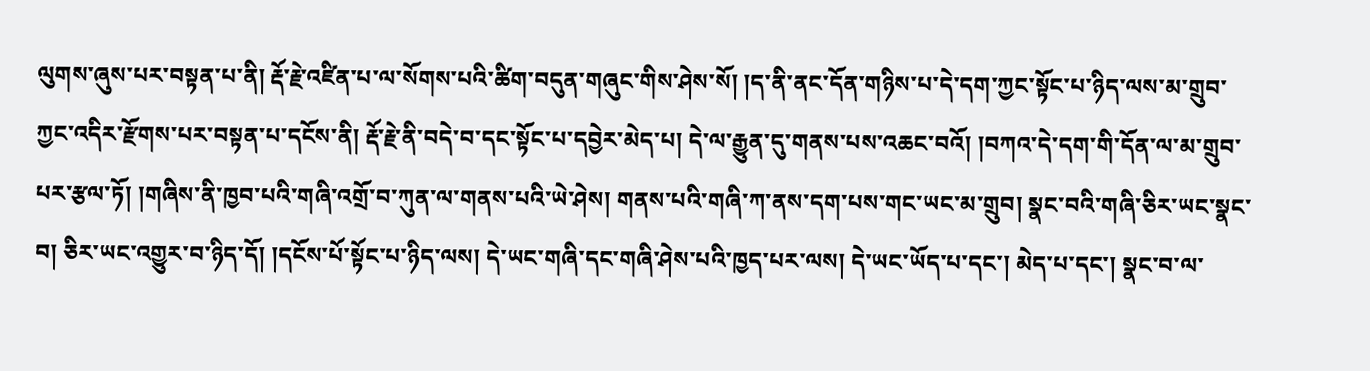ལུགས་ཞུས་པར་བསྟན་པ་ནི། རྡོ་རྗེ་འཛིན་པ་ལ་སོགས་པའི་ཚིག་བདུན་གཞུང་གིས་ཤེས་སོ། །ད་ནི་ནང་དོན་གཉིས་པ་དེ་དག་ཀྱང་སྟོང་པ་ཉིད་ལས་མ་གྲུབ་ཀྱང་འདིར་རྫོགས་པར་བསྟན་པ་དངོས་ནི། རྡོ་རྗེ་ནི་བདེ་བ་དང་སྟོང་པ་དབྱེར་མེད་པ། དེ་ལ་རྒྱུན་དུ་གནས་པས་འཆང་བའོ། །བཀའ་དེ་དག་གི་དོན་ལ་མ་གྲུབ་པར་རྩལ་ཏོ། །གཞིས་ནི་ཁྱབ་པའི་གཞི་འགྲོ་བ་ཀུན་ལ་གནས་པའི་ཡེ་ཤེས། གནས་པའི་གཞི་ཀ་ནས་དག་པས་གང་ཡང་མ་གྲུབ། སྣང་བའི་གཞི་ཅིར་ཡང་སྣང་བ། ཅིར་ཡང་འགྱུར་བ་ཉིད་དོ། །དངོས་པོ་སྟོང་པ་ཉིད་ལས། དེ་ཡང་གཞི་དང་གཞི་ཤེས་པའི་ཁྱད་པར་ལས། དེ་ཡང་ཡོད་པ་དང་། མེད་པ་དང་། སྣང་བ་ལ་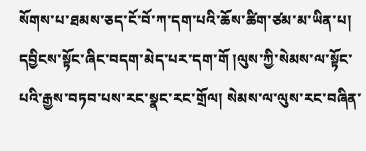སོགས་པ་ཐམས་ཅད་ངོ་བོ་ཀ་དག་པའི་ཆོས་ཚིག་ཙམ་མ་ཡིན་པ། དབྱིངས་སྟོང་ཞིང་བདག་མེད་པར་དག་གོ །ལུས་ཀྱི་སེམས་ལ་སྟོང་པའི་རྒྱས་བཏབ་པས་རང་སྣང་རང་གྲོལ། སེམས་ལ་ལུས་རང་བཞིན་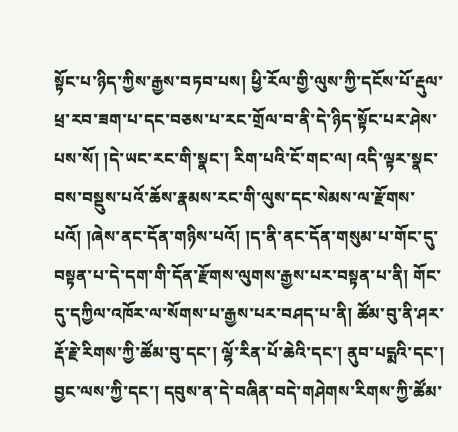སྟོང་པ་ཉིད་ཀྱིས་རྒྱས་བཏབ་པས། ཕྱི་རོལ་གྱི་ལུས་ཀྱི་དངོས་པོ་རྡུལ་ཕྲ་རབ་ཟག་པ་དང་བཅས་པ་རང་གྲོལ་བ་ནི་དེ་ཉིད་སྟོང་པར་ཤེས་པས་སོ། །དེ་ཡང་རང་གི་སྣང་། རིག་པའི་ངོ་གང་ལ། འདི་ལྟར་སྣང་བས་བསྡུས་པའོ་ཆོས་རྣམས་རང་གི་ལུས་དང་སེམས་ལ་རྫོགས་པའོ། །ཞེས་ནང་དོན་གཉིས་པའོ། །ད་ནི་ནང་དོན་གསུམ་པ་གོང་དུ་བསྟན་པ་དེ་དག་གི་དོན་རྫོགས་ལུགས་རྒྱས་པར་བསྟན་པ་ནི། གོང་དུ་དཀྱིལ་འཁོར་ལ་སོགས་པ་རྒྱས་པར་བཤད་པ་ནི། ཚོམ་བུ་ནི་ཤར་རྡོ་རྗེ་རིགས་ཀྱི་ཚོམ་བུ་དང་། ལྷོ་རིན་པོ་ཆེའི་དང་། ནུབ་པདྨའི་དང་། བྱང་ལས་ཀྱི་དང་། དབུས་ན་དེ་བཞིན་བདེ་གཤེགས་རིགས་ཀྱི་ཚོམ་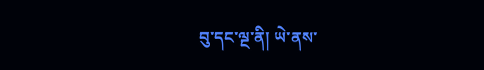བུ་དང་ལྔ་ནི། ཡེ་ནས་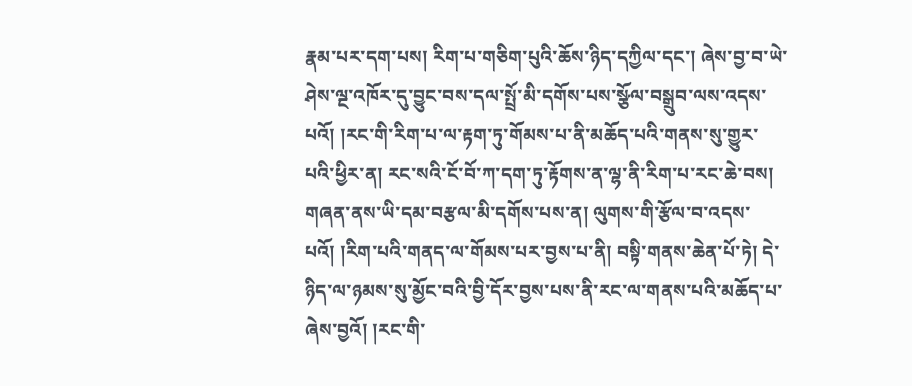རྣམ་པར་དག་པས། རིག་པ་གཅིག་པུའི་ཆོས་ཉིད་དཀྱིལ་དང་། ཞེས་བྱ་བ་ཡེ་ཤེས་ལྔ་འཁོར་དུ་བྱུང་བས་དལ་སྤྲོ་མི་དགོས་པས་སྩོལ་བསྒྲུབ་ལས་འདས་པའོ། །རང་གི་རིག་པ་ལ་རྟག་ཏུ་གོམས་པ་ནི་མཆོད་པའི་གནས་སུ་གྱུར་པའི་ཕྱིར་ན། རང་སའི་ངོ་བོ་ཀ་དག་ཏུ་རྟོགས་ན་ལྷ་ནི་རིག་པ་རང་ཆེ་བས། གཞན་ནས་ཡི་དམ་བརྩལ་མི་དགོས་པས་ན། ལུགས་གི་རྩོལ་བ་འདས་པའོ། །རིག་པའི་གནད་ལ་གོམས་པར་བྱས་པ་ནི། བསྟི་གནས་ཆེན་པོ་ཏེ། དེ་ཉིད་ལ་ཉམས་སུ་མྱོང་བའི་བྱི་དོར་བྱས་པས་ནི་རང་ལ་གནས་པའི་མཆོད་པ་ཞེས་བྱའོ། །རང་གི་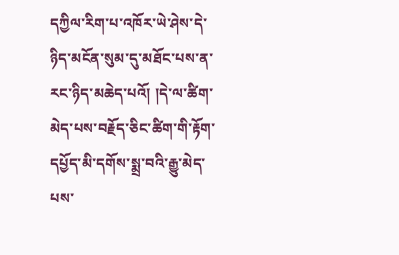དཀྱིལ་རིག་པ་འཁོར་ཡེ་ཤེས་དེ་ཉིད་མངོན་སུམ་དུ་མཐོང་པས་ན་རང་ཉིད་མཆེད་པའོ། །དེ་ལ་ཚིག་མེད་པས་བརྗོད་ཅིང་ཚིག་གི་རྟོག་དཔྱོད་མི་དགོས་སྨྲ་བའི་རྒྱུ་མེད་པས་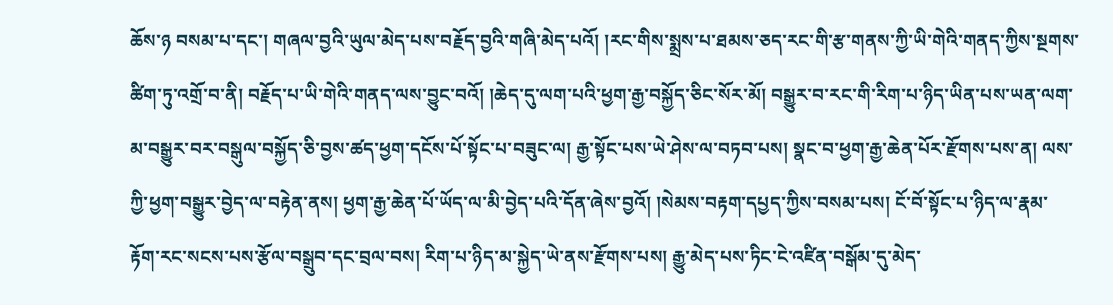ཆོས་ཉ བསམ་པ་དང་། གཞལ་བྱའི་ཡུལ་མེད་པས་བརྗོད་བྱའི་གཞི་མེད་པའོ། །རང་གིས་སྨྲས་པ་ཐམས་ཅད་རང་གི་རྩ་གནས་ཀྱི་ཡི་གེའི་གནད་ཀྱིས་སྔགས་ཚིག་ཏུ་འགྲོ་བ་ནི། བརྗོད་པ་ཡི་གེའི་གནད་ལས་བྱུང་བའོ། །ཆེད་དུ་ལག་པའི་ཕྱག་རྒྱ་བསྐྱོད་ཅིང་སོར་མོ། བསྒྱུར་བ་རང་གི་རིག་པ་ཉིད་ཡིན་པས་ཡན་ལག་མ་བསྒྱུར་བར་བསྒུལ་བསྐྱོད་ཅི་བྱས་ཚད་ཕྱག་དངོས་པོ་སྟོང་པ་བཟུང་ལ། རྒྱ་སྟོང་པས་ཡེ་ཤེས་ལ་བཏབ་པས། སྣང་བ་ཕྱག་རྒྱ་ཆེན་པོར་རྫོགས་པས་ན། ལས་ཀྱི་ཕྱག་བསྒྱུར་བྱེད་ལ་བརྟེན་ནས། ཕྱག་རྒྱ་ཆེན་པོ་ཡོད་ལ་མི་བྱེད་པའི་དོན་ཞེས་བྱའོ། །སེམས་བརྟག་དཔྱད་ཀྱིས་བསམ་པས། ངོ་བོ་སྟོང་པ་ཉིད་ལ་རྣམ་རྟོག་རང་སངས་པས་རྩོལ་བསྒྲུབ་དང་བྲལ་བས། རིག་པ་ཉིད་མ་སྐྱེད་ཡེ་ནས་རྫོགས་པས། རྒྱུ་མེད་པས་ཏིང་ངེ་འཛིན་བསྒོམ་དུ་མེད་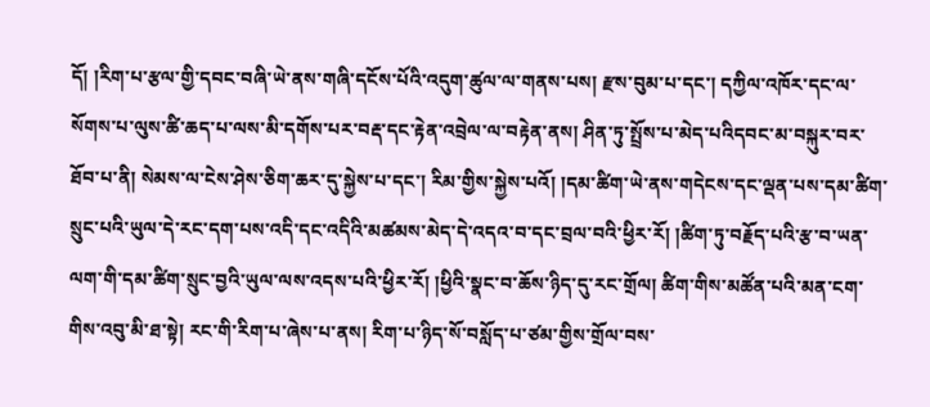དོ། །རིག་པ་རྩལ་གྱི་དབང་བཞི་ཡེ་ནས་གཞི་དངོས་པོའི་འདུག་ཚུལ་ལ་གནས་པས། རྫས་བུམ་པ་དང་། དཀྱིལ་འཁོར་དང་ལ་སོགས་པ་ལུས་ཚི་ཆད་པ་ལས་མི་དགོས་པར་བརྡ་དང་རྟེན་འབྲེལ་ལ་བརྟེན་ནས། ཤིན་ཏུ་སྤྲོས་པ་མེད་པའིདབང་མ་བསྐུར་བར་ཐོབ་པ་ནི། སེམས་ལ་ངེས་ཤེས་ཅིག་ཆར་དུ་སྐྱེས་པ་དང་། རིམ་གྱིས་སྐྱེས་པའོ། །དམ་ཚིག་ཡེ་ནས་གདེངས་དང་ལྡན་པས་དམ་ཚིག་སྲུང་པའི་ཡུལ་དེ་རང་དག་པས་འདི་དང་འདིའི་མཚམས་མེད་དེ་འདའ་བ་དང་བྲལ་བའི་ཕྱིར་རོ། །ཚིག་ཏུ་བརྗོད་པའི་རྩ་བ་ཡན་ལག་གི་དམ་ཚིག་སྲུང་བྱའི་ཡུལ་ལས་འདས་པའི་ཕྱིར་རོ། །ཕྱིའི་སྣང་བ་ཆོས་ཉིད་དུ་རང་གྲོལ། ཚིག་གིས་མཚོན་པའི་མན་ངག་གིས་འབུ་མི་ཐ་སྟེ། རང་གི་རིག་པ་ཞེས་པ་ནས། རིག་པ་ཉིད་སོ་བསློད་པ་ཙམ་གྱིས་གྲོལ་བས་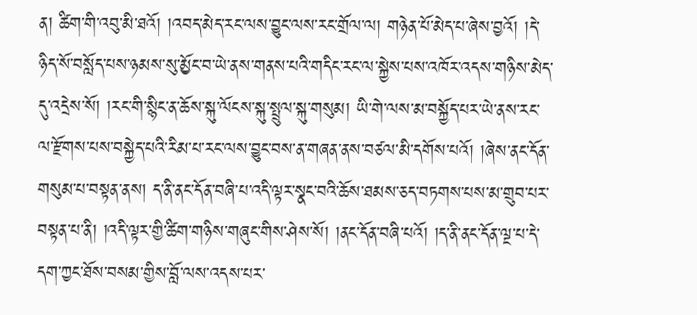ན། ཚིག་གི་འབུ་མི་ཐའོ། །འབད་མེད་རང་ལས་བྱུང་ལས་རང་གྲོལ་ལ། གཉེན་པོ་མེད་པ་ཞེས་བྱའོ། །དེ་ཉིད་སོ་བསློད་པས་ཉམས་སུ་མྱོང་བ་ཡེ་ནས་གནས་པའི་གདིང་རང་ལ་སྐྱེས་པས་འཁོར་འདས་གཉིས་མེད་དུ་འདྲེས་སོ། །རང་གི་སྙིང་ན་ཆོས་སྐུ་ལོངས་སྐུ་སྤྲུལ་སྐུ་གསུམ། ཡི་གེ་ལས་མ་བསྐྱོད་པར་ཡེ་ནས་རང་ལ་རྫོགས་པས་བསྐྱེད་པའི་རིམ་པ་རང་ལས་བྱུང་བས་ན་གཞན་ནས་བཙལ་མི་དགོས་པའོ། །ཞེས་ནང་དོན་གསུམ་པ་བསྟན་ནས། ད་ནི་ནང་དོན་བཞི་པ་འདི་ལྟར་སྣང་བའི་ཆོས་ཐམས་ཅད་བཏགས་པས་མ་གྲུབ་པར་བསྟན་པ་ནི། །འདི་ལྟར་གྱི་ཚིག་གཉིས་གཞུང་གིས་ཤེས་སོ། །ནང་དོན་བཞི་པའོ། །ད་ནི་ནང་དོན་ལྔ་པ་དེ་དག་ཀྱང་ཐོས་བསམ་གྱིས་བློ་ལས་འདས་པར་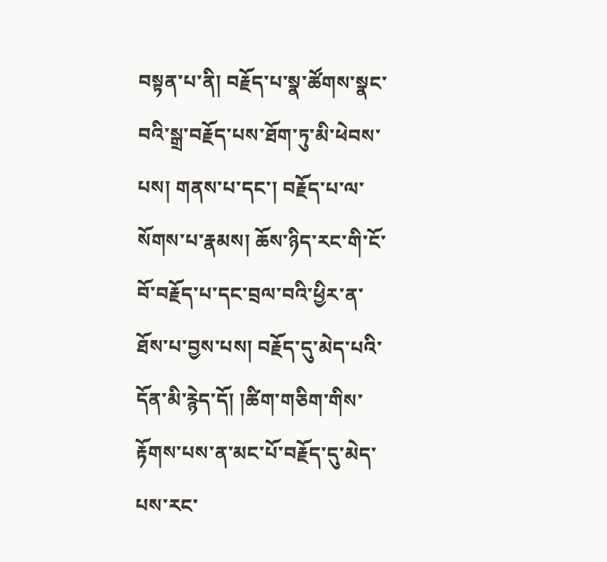བསྟན་པ་ནི། བརྗོད་པ་སྣ་ཚོགས་སྣང་བའི་སྒྲ་བརྗོད་པས་ཐོག་ཏུ་མི་ཕེབས་པས། གནས་པ་དང་། བརྗོད་པ་ལ་སོགས་པ་རྣམས། ཆོས་ཉིད་རང་གི་ངོ་བོ་བརྗོད་པ་དང་བྲལ་བའི་ཕྱིར་ན་ཐོས་པ་བྱས་པས། བརྗོད་དུ་མེད་པའི་དོན་མི་རྙེད་དོ། །ཚིག་གཅིག་གིས་རྟོགས་པས་ན་མང་པོ་བརྗོད་དུ་མེད་པས་རང་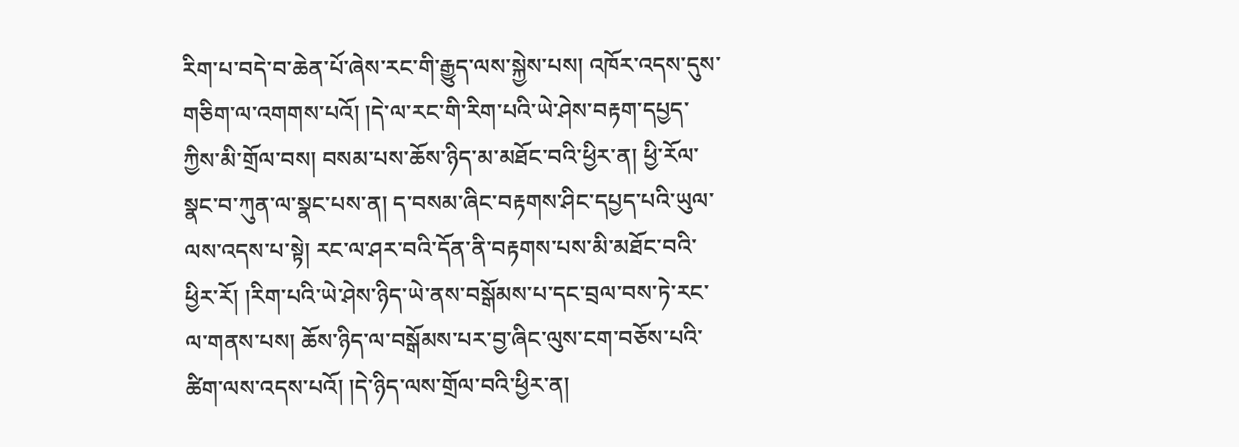རིག་པ་བདེ་བ་ཆེན་པོ་ཞེས་རང་གི་རྒྱུད་ལས་སྐྱེས་པས། འཁོར་འདས་དུས་གཅིག་ལ་འགགས་པའོ། །དེ་ལ་རང་གི་རིག་པའི་ཡེ་ཤེས་བརྟག་དཔྱད་ཀྱིས་མི་གྲོལ་བས། བསམ་པས་ཆོས་ཉིད་མ་མཐོང་བའི་ཕྱིར་ན། ཕྱི་རོལ་སྣང་བ་ཀུན་ལ་སྣང་པས་ན། ད་བསམ་ཞིང་བརྟགས་ཤིང་དཔྱད་པའི་ཡུལ་ལས་འདས་པ་སྟེ། རང་ལ་ཤར་བའི་དོན་ནི་བརྟགས་པས་མི་མཐོང་བའི་ཕྱིར་རོ། །རིག་པའི་ཡེ་ཤེས་ཉིད་ཡེ་ནས་བསྒོམས་པ་དང་བྲལ་བས་ཏེ་རང་ལ་གནས་པས། ཆོས་ཉིད་ལ་བསྒོམས་པར་བྱ་ཞིང་ལུས་ངག་བཅོས་པའི་ཚིག་ལས་འདས་པའོ། །དེ་ཉིད་ལས་གྲོལ་བའི་ཕྱིར་ན།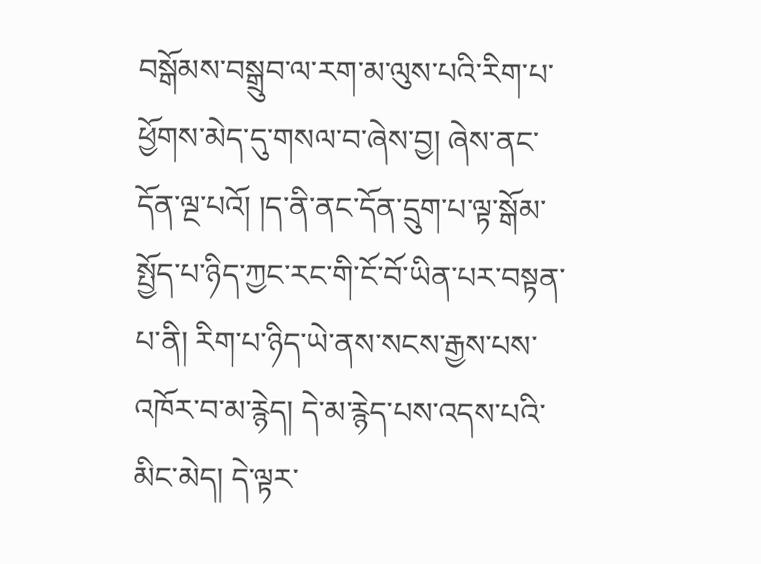བསྒོམས་བསྒྲུབ་ལ་རག་མ་ལུས་པའི་རིག་པ་ཕྱོགས་མེད་དུ་གསལ་བ་ཞེས་བྱ། ཞེས་ནང་དོན་ལྔ་པའོ། །ད་ནི་ནང་དོན་དྲུག་པ་ལྟ་སྒོམ་སྤྱོད་པ་ཉིད་ཀྱང་རང་གི་ངོ་བོ་ཡིན་པར་བསྟན་པ་ནི། རིག་པ་ཉིད་ཡེ་ནས་སངས་རྒྱས་པས་འཁོར་བ་མ་རྙེད། དེ་མ་རྙེད་པས་འདས་པའི་མིང་མེད། དེ་ལྟར་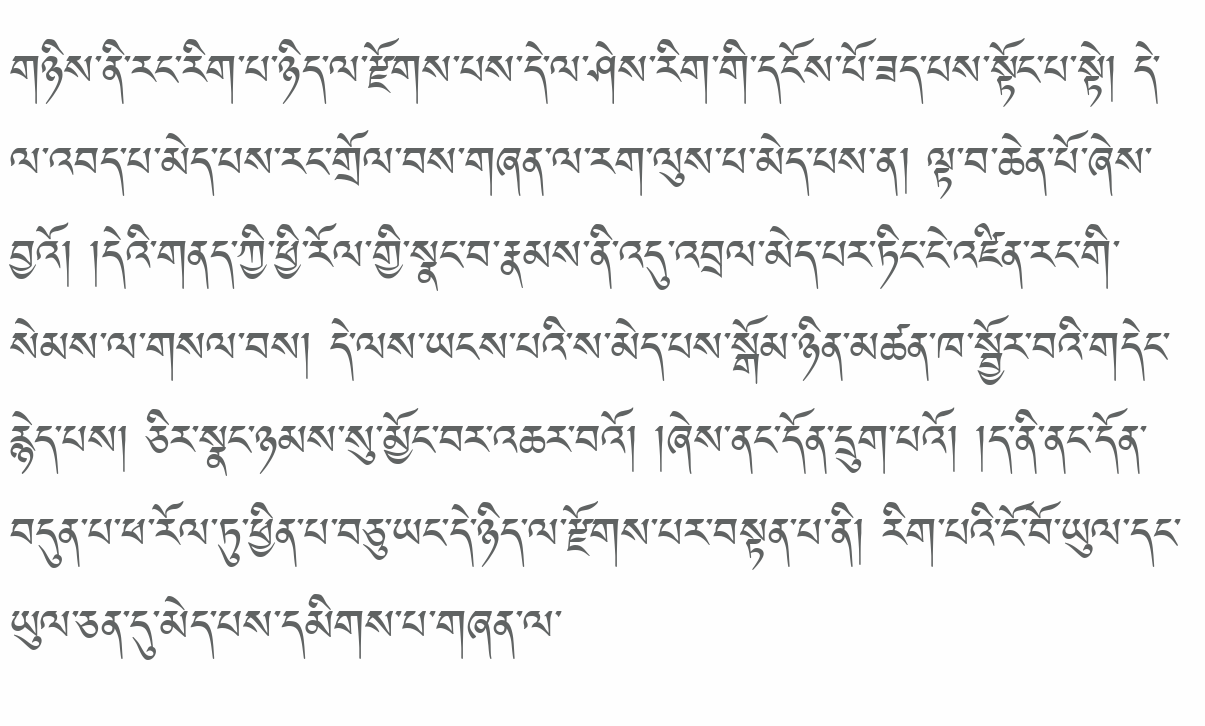གཉིས་ནི་རང་རིག་པ་ཉིད་ལ་རྫོགས་པས་དེ་ལ་ཤེས་རིག་གི་དངོས་པོ་ཟད་པས་སྟོང་པ་སྟེ། དེ་ལ་འབད་པ་མེད་པས་རང་གྲོལ་བས་གཞན་ལ་རག་ལུས་པ་མེད་པས་ན། ལྟ་བ་ཆེན་པོ་ཞེས་བྱའོ། །དེའི་གནད་ཀྱི་ཕྱི་རོལ་གྱི་སྣང་བ་རྣམས་ནི་འདུ་འབྲལ་མེད་པར་ཏིང་ངེ་འཛིན་རང་གི་སེམས་ལ་གསལ་བས། དེ་ལས་ཡངས་པའི་ས་མེད་པས་སྒོམ་ཉིན་མཚན་ཁ་སྦྱོར་བའི་གདེང་རྙེད་པས། ཅིར་སྣང་ཉམས་སུ་མྱོང་བར་འཆར་བའོ། །ཞེས་ནང་དོན་དྲུག་པའོ། །ད་ནི་ནང་དོན་བདུན་པ་ཕ་རོལ་ཏུ་ཕྱིན་པ་བཅུ་ཡང་དེ་ཉིད་ལ་རྫོགས་པར་བསྟན་པ་ནི། རིག་པའི་ངོ་བོ་ཡུལ་དང་ཡུལ་ཅན་དུ་མེད་པས་དམིགས་པ་གཞན་ལ་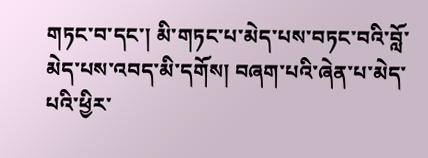གཏང་བ་དང་། མི་གཏང་པ་མེད་པས་བཏང་བའི་བློ་མེད་པས་འབད་མི་དགོས། བཞག་པའི་ཞེན་པ་མེད་པའི་ཕྱིར་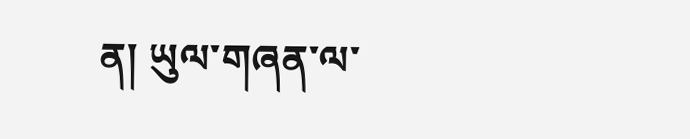ན། ཡུལ་གཞན་ལ་